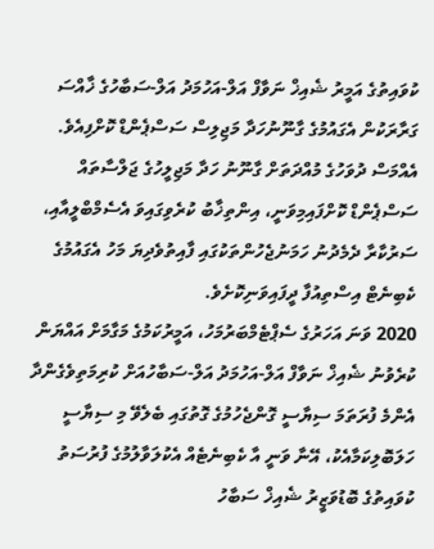ކުވައިތުގެ އަމީރު ޝެއިޚް ނަވާފް އަލް-އަހުމަދު އަލް-ސަބާހުގެ ޚާއްސަ ގަރާރަކުން އެގައުމުގެ ގާނޫނުހަދާ މަޖިލިސް ސަސްޕެންޑް ކޮށްފިއެވެ.
އެއްމަސް ދުވަހުގެ މުއްދަތަށް ގާނޫނު ހަދާ މަޖިލީހުގެ ޖަލްސާތައް ސަސްޕެންޑް ކޮށްފައިމިވަނީ، އިންތިޚާބު ކުރެވިގައިވަ އެސެމްބްލީއާއި، ސަރުކާރާ ދެމެދުނު ހަމަނުޖެހުންތަކުގައި ފާއިތުވެދިޔަ މަހު އެގައުމުގެ ކެބިނެޓް އިސްތިއުފާ ދީފައިވަނިކޮށެވެ.
2020 ވަނަ އަހަރުގެ ސެޕްޓެމްބަރުމަހު، އަމީރުކަމުގެ މަގާމަށް އައްޔަން ކުރެވުނު ޝެއިޚް ނަވާފް އަލް-އަހުމަދު އަލް-ސަބާހުއަށް ކުރިމަތިވެގެންދާ އެންމެ ފުރަތަމަ ސިޔާސީ ގޮންޖެހުމުގެ ގޮތުގައި ބެލެވޭ މި ސިޔާސީ ހަލަބޮލިކަމާއެކު، އޭނާ ވަނީ އާ ކެބިނެޓެއް އެކުލަވާލުމުގެ ފުރުސަތު ކުވައިތުގެ ބޮޑުވަޒީރު ޝެއިޚް ސަބާހު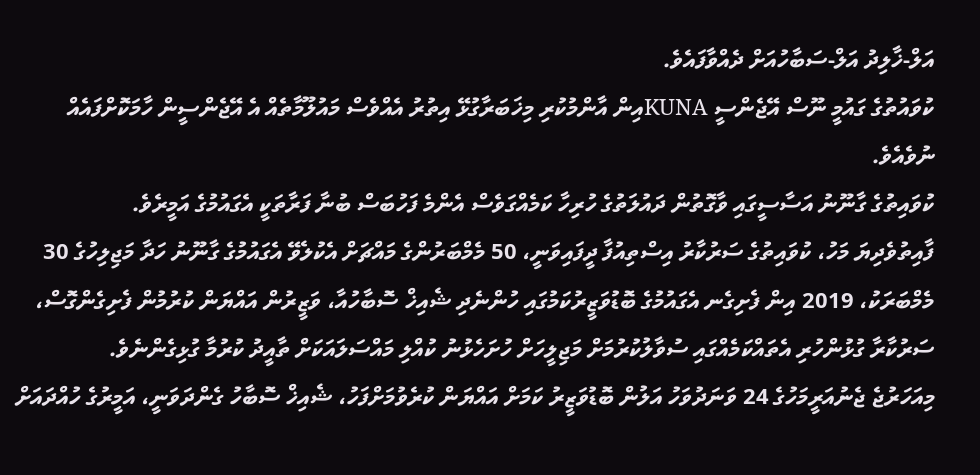އަލް-ޚާލިދު އަލް-ސަބާހުއަށް ދެއްވާފައެވެ.
ކުވައުތުގެ ގައުމީ ނޫސް އޭޖެންސީ KUNAއިން އާންމުކުރި މިޚަބަރާގުޅޭ އިތުރު އެއްވެސް މައުލޫމާތެއް އެ އޭޖެންސީން ހާމަކޮށްފައެއް ނުވެއެވެ.
ކުވައިތުގެ ގާނޫނު އަސާސީގައި ވާގޮތުން ދައުލަތުގެ ހުރިހާ ކަމެއްގަވެސް އެންމެ ފަހުބަސް ބުނާ ފަރާތަކީ އެގައުމުގެ އަމީރެވެ.
ފާއިތުވެދިޔަ މަހު، ކުވައިތުގެ ސަރުކާރު އިސްތިއުފާ ދީފައިވަނީ، 50 މެމްބަރުންގެ މައްޗަށް އެކުލެވޭ އެގައުމުގެ ގާނޫނު ހަދާ މަޖިލިހުގެ 30 މެމްބަރަކު، 2019 އިން ފެށިގެނ އެގައުމުގެ ބޮޑުވަޒީރުކަމުގައި ހުންނެދި ޝެއިޚް ސޮބާހުއާ، ވަޒީރުން އައްޔަން ކުރުމުން ފެށިގެންގޮސް، ސަރުކާރާ ގުޅުންހުރި އެތައްކަމެއްގައި ސުވާލުކުރުމަށް މަޖިލީހަށް ހުށަހެޅުނު ކުއްލި މައްސަލައަކަށް ތާއީދު ކުރުމާ ގުޅިގެންނެވެ.
މިއަހަރުޖެ ޖެނުއަރީމަހުގެ 24 ވަނަދުވަހު އަލުން ބޮޑުވަޒީރު ކަމަށް އައްޔަން ކުރެވުމަށްފަހު، ޝެއިޚް ސޮބާހު ގެންދަވަނީ، އަމީރުގެ ހުއްދައަށް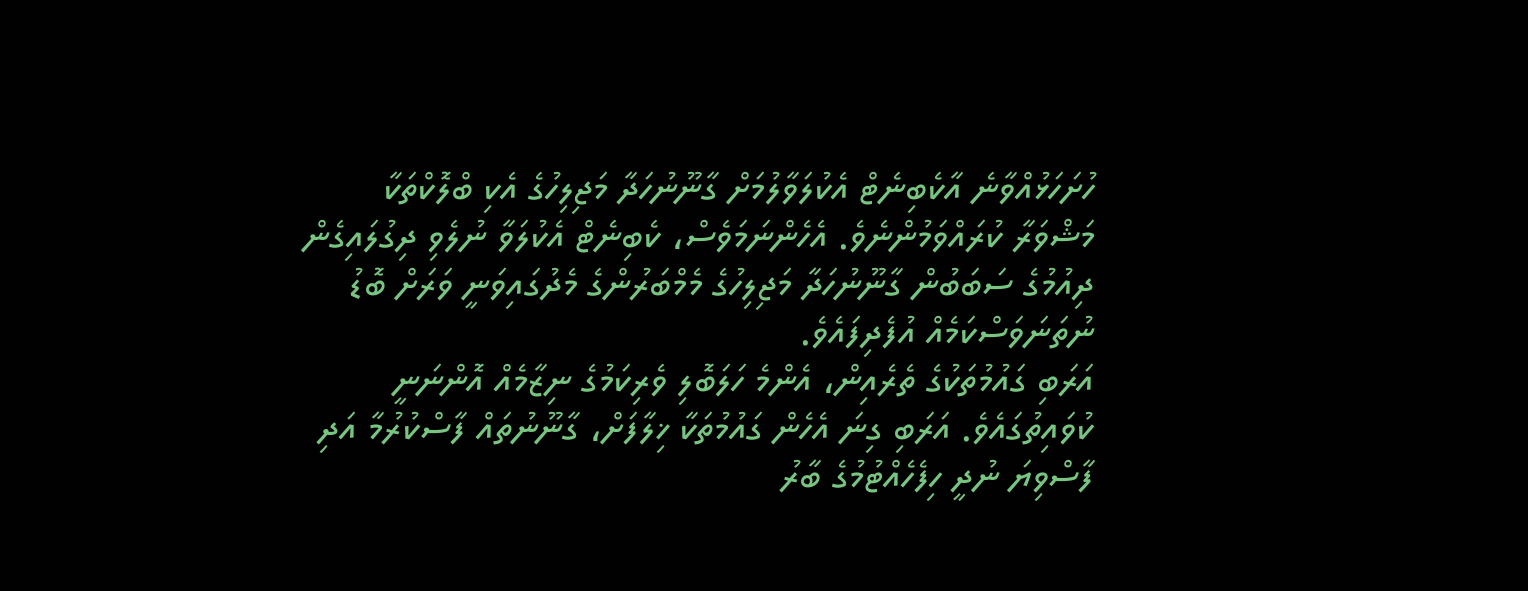ހުށަހަޅުއްވާނެ އާކެބިނެޓް އެކުލަވާލުމަށް ގާނޫނުހަދާ މަޖިލިހުގެ އެކި ބްލޮކްތަކާ މަޝްވަރާ ކުރައްވަމުންނެވެ. އެހެންނަމަވެސް، ކެބިނެޓް އެކުލަވާ ނުލެވި ދިގުލައިގެން ދިއުމުގެ ސަބަބުން ގާނޫނުހަދާ މަޖިލިހުގެ މެމްބަރުންގެ މެދުގައިވަނީ ވަރަށް ބޮޑު ނުތަނަވަސްކަމެއް އުފެދިފައެވެ.
އަރަބި ގައުމުތަކުގެ ތެރެއިން، އެންމެ ހަލަބޮލި ވެރިކަމުގެ ނިޒާމެއް އޮންނަނީ ކުވައިތުގައެވެ. އަރަބި ގިނަ އެހެން ގައުމުތަކާ ޚިލާފަށް، ގާނޫނުތައް ފާސްކުރުމާ އަދި ފާސްވިޔަ ނުދީ ހިފެހެއްޓުމުގެ ބާރު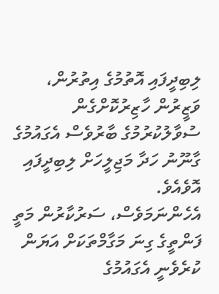ލިބިދީފައި އޮތުމުގެ އިތުރުން، ވަޒީރުން ހާޒިރުކޮށްގެން ސުވާލުކުރުމުގެ ބާރުވެސް އެގައުމުގެ ގާނޫނު ހަދާ މަޖިލީހަށް ލިބިދީފައި އޮވެއެވެ.
އެހެންނަމަވެސް، ސަރުކާރުން މަތީ ފަންތީގެ ގިނަ މަގާމްތަކަށް އަޔަން ކުރެވެނީ އެގައުމުގެ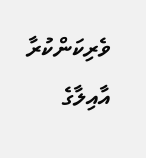ވެރިކަންކުރާ އާއިލާގެ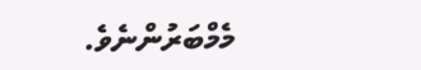މެމްބަރުންނެވެ.